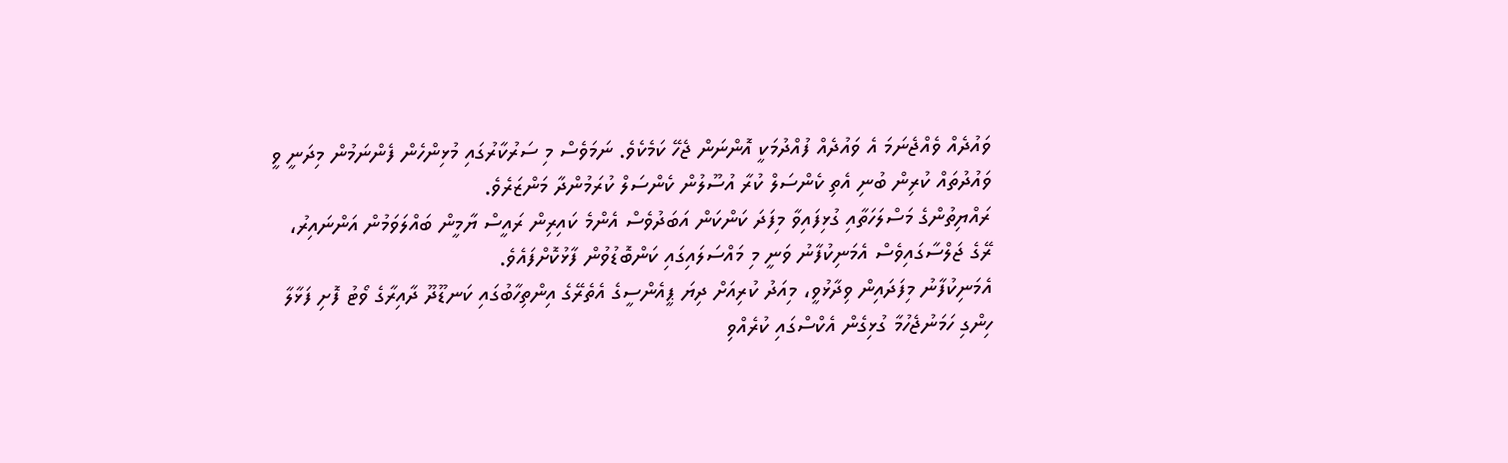ވައުދެއް ވެއްޖެނަމަ އެ ވައުދެއް ފުއްދުމަކީ އޮންނަން ޖެހޭ ކަމެކެވެ. ނަމަވެސް މި ސަރުކާރުގައި މުޅިންހެން ފެންނަމުން މިދަނީ ވީ ވައުދުތައް ކުރިން ބުނި އެތި ކެންސަލް ކުރާ އުސޫލުން ކެންސަލް ކުރަމުންދާ މަންޒަރެވެ.
ރައްޔިތުންގެ މަސްލަހަތާއި ގުޅިފައިވާ މިފަދަ ކަންކަން އަބަދުވެސް އެންމެ ކައިރިން ރައީސް ޔާމީން ބައްލަވަމުން އަންނައިރު، ރޭގެ ޖަލްސާގައިވެސް އެމަނިކުފާނު ވަނީ މި މައްސަލައިގައި ކަންބޮޑުވުން ފާޅުކޮށްފައެވެ.
އެމަނިކުފާނު މިފަދައިން ވިދާޅުވީ، މިއަދު ކުރިއަށް ދިޔަ ޕީއެންސީގެ އެތެރޭގެ އިންތިހާބުގައި ކަނޑޫދޫ ދާއިރާގެ ވޯޓު ފޮށި ފަޅާލާ ހިންގި ހަމަނުޖެހުމާ ގުޅިގެން އެކްސްގައި ކުރެއްވި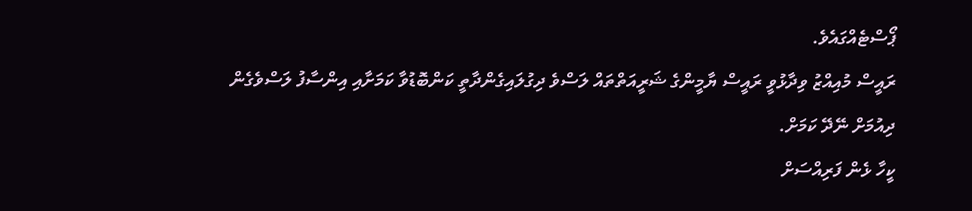ޕޯސްޓެއްގައެވެ.
ރައީސް މުއިއްޒު ވިދާޅުވީ ރައީސް ޔާމީންގެ ޝަރީއަތްތައް ލަސްވެ ދިގުލައިގެންދާތީ ކަންބޮޑުވާ ކަމަށާއި އިންސާފު ލަސްވެގެން ދިއުމަށް ނޭދޭ ކަމަށް.
ކީހާ ޅެން ފަރިއްސަށް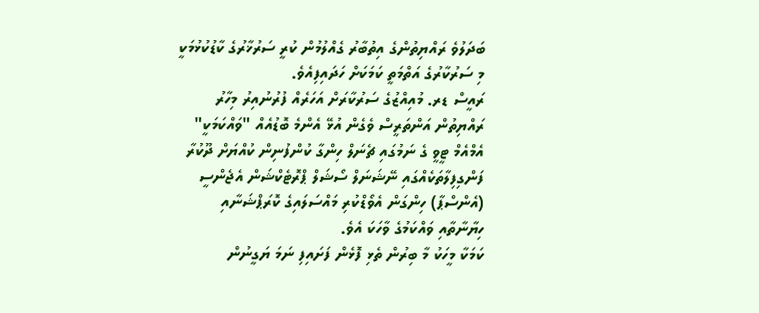ބަދަލުވެ ރައްޔިތުންގެ އިތުބާރު ގެއްލުމުން ކުރީ ސަރުޚާރުގެ ކާޑުކުޅުމަކީ މި ސަރުކާރުގެ އަތްމަތީ ކަމަކަށް ހަދައިފިއެވެ.
ރައީސް ޑރ. މުއިއްޒުގެ ސަރުކާރަށް އަހަރެއް ފުރުނުއިރު މިހާރު ރައްޔިތުން އަންތަރީސް ވެގެން އުޅޭ އެންމެ ބޮޑުއެއް "ވައްކަމަކީ" އެމްއެމް ޓީވީ ގެ ނަމުގައި ޗެނަލް ހިންގާ ކުންފުނިން ކުއްޔަށް ދޫކުރާ ފަންގިފިލާތަކެއްގައި ނޭޝަނަލް ސޯޝަލް ޕްރޮޓެކްޝަން އެޖެންސީ (އެންސްޕާ) ހިންގަން އެވޯޑްކުރި މައްސަލައިގެ ކޮރަޕްޝަނާއި ހިޔާނާތާއި ވައްކަމުގެ ވާހަކަ އެވެ.
ކަމަކާ މީހަކު މާ ބިރުން ތެޅި ފޮޅެން ފަށައިފި ނަމަ ޔަގީނުން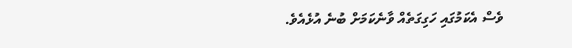ވެސް އެކަމުގައި ހަގިގަތެއް ވާނެކަމަށް ބުނެ އުޅެއެވެ.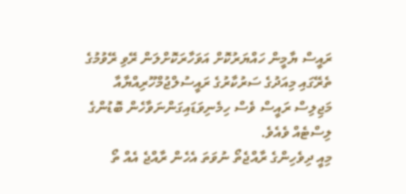ރައީސް ޔާމީން ހައްޔަރުކޮށް އަވަހާރަކޮށްލަން ރޭވި ރޭވުމުގެ ތެރޭގައި މިއަދުގެ ސަރުކާރުގެ ރައީސުލްޖުމްހޫރިއްޔާއާ މަޖިލިސް ރައީސް ވެސް ހިމެނިވަޑައިގަންނަވާހެން ބޮޑުންގެ ލިސްޓެއް ވެއެވެ.
މިއީ ދިވެހިންގެ ރާއްޖެތޯ ނުވަތަ އެހެން ރާއްޖެ އެއް ތޯ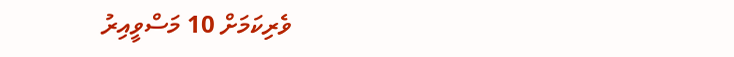ވެރިކަމަށް 10 މަސްވީއިރު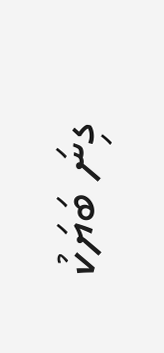ގިނަ ބަޔަކު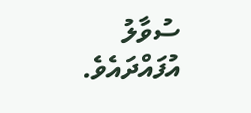ސުވާލު އުފައްދައެވެ.